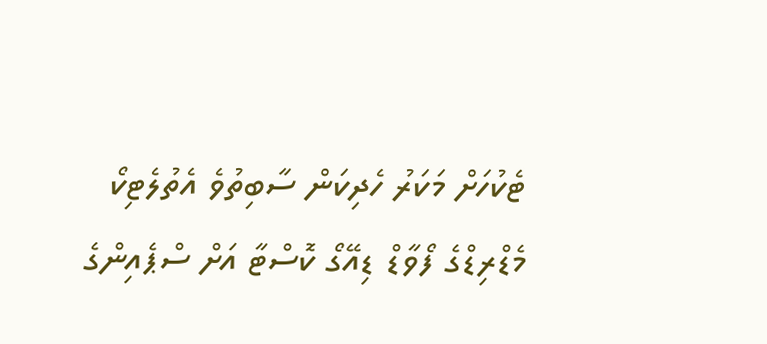ޓެކުހަށް މަކަރު ހެދިކަން ސާބިތުވެ އެތުލެޓިކޯ މެޑްރިޑްގެ ފޯވާޑް ޑިއޭގޯ ކޮސްޓާ އަށް ސްޕެއިންގެ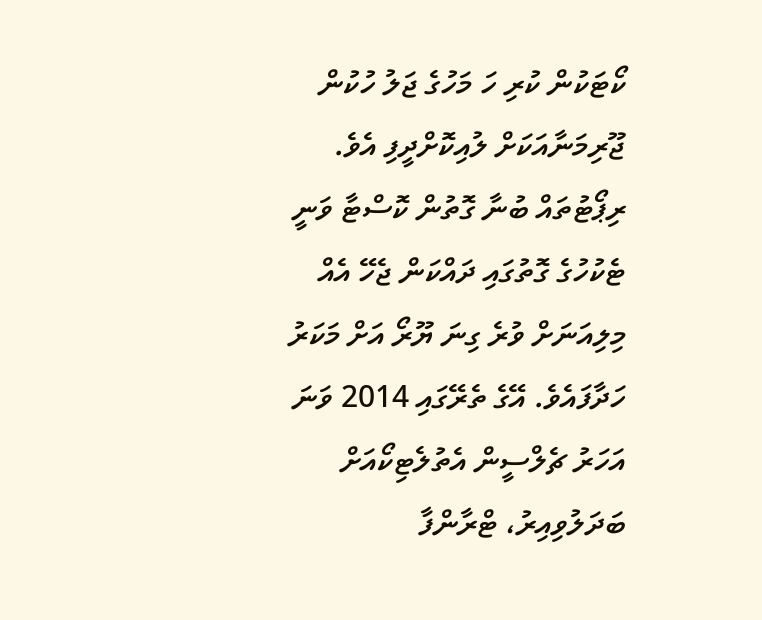ކޯޓަކުން ކުރި ހަ މަހުގެ ޖަލު ހުކުން ޖޫރިމަނާއަކަށް ލުއިކޮށްދީފި އެވެ.
ރިޕޯޓުތައް ބުނާ ގޮތުން ކޮސްޓާ ވަނީ ޓެކުހުގެ ގޮތުގައި ދައްކަން ޖެހޭ އެއް މިލިއަނަށް ވުރެ ގިނަ ޔޫރޯ އަށް މަކަރު ހަދާފައެވެ. އޭގެ ތެރޭގައި 2014 ވަނަ އަހަރު ޗެލްސީން އެތުލެޓިކޯއަށް ބަދަލުވިއިރު، ޓްރާންފާ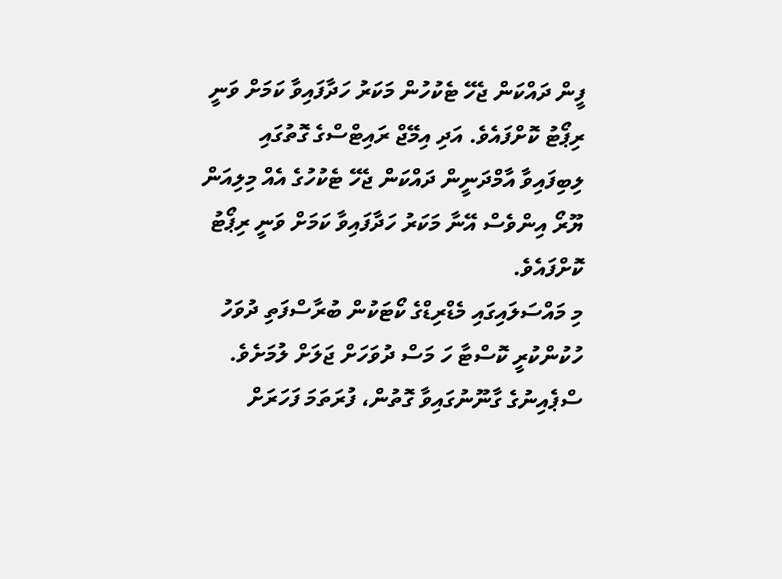ފީން ދައްކަން ޖެހޭ ޓެކުހުން މަކަރު ހަދާފައިވާ ކަމަށް ވަނީ ރިޕޯޓު ކޮށްފައެވެ. އަދި އިމޭޖް ރައިޓްސްގެ ގޮތުގައި ލިބިފައިވާ އާމްދަނީން ދައްކަން ޖެހޭ ޓެކުހުގެ އެއް މިލިއަން ޔޫރޯ އިންވެސް އޭނާ މަކަރު ހަދާފައިވާ ކަމަށް ވަނީ ރިޕޯޓު ކޮށްފައެވެ.
މި މައްސަލައިގައި މެޑްރިޑްގެ ކޯޓަކުން ބުރާސްފަތި ދުވަހު ހުކުންކުރީ ކޮސްޓާ ހަ މަސް ދުވަހަށް ޖަލަށް ލުމަށެވެ.
ސްޕެއިނުގެ ގާނޫނުގައިވާ ގޮތުން، ފުރަތަމަ ފަހަރަށް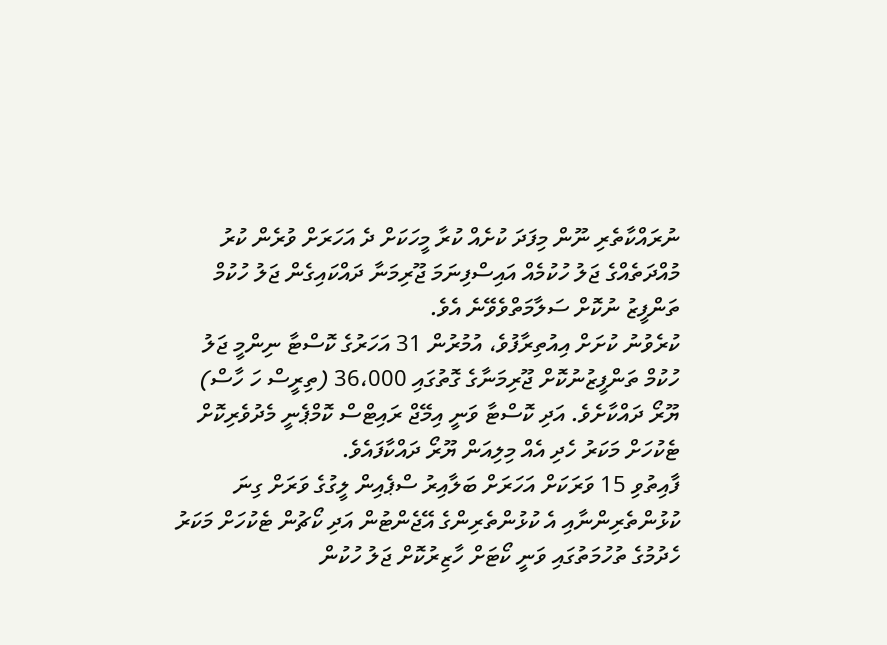ނުރައްކާތެރި ނޫން މިފަދަ ކުށެއް ކުރާ މީހަކަށް ދެ އަހަރަށް ވުރެން ކުރު މުއްދަތެއްގެ ޖަލު ހުކުމެއް އައިސްފިނަމަ ޖޫރިމަނާ ދައްކައިގެން ޖަލު ހުކުމް ތަންފީޒު ނުކޮށް ސަލާމަތްވެވޭނެ އެވެ.
ކުރެވުނު ކުށަށް އިއުތިރާފުވެ، އުމުރުން 31 އަހަރުގެ ކޮސްޓާ ނިންމީ ޖަލު ހުކުމް ތަންފީޒުނުކޮށް ޖޫރިމަނާގެ ގޮތުގައި 36،000 (ތިރީސް ހަ ހާސް) ޔޫރޯ ދައްކާށެވެ. އަދި ކޮސްޓާ ވަނީ އިމޭޖް ރައިޓްސް ކޮމްޕެނީ މެދުވެރިކޮށް ޓެކުހަށް މަކަރު ހެދި އެއް މިލިއަން ޔޫރޯ ދައްކާފައެވެ.
ފާއިތުވި 15 ވަރަކަށް އަހަރަށް ބަލާއިރު ސްޕެއިން ލީގުގެ ވަރަށް ގިނަ ކުޅުންތެރިންނާއި އެ ކުޅުންތެރިންގެ އޭޖެންޓުން އަދި ކޯޗުން ޓެކުހަށް މަކަރު ހެދުމުގެ ތުހުމަތުގައި ވަނީ ކޯޓަށް ހާޒިރުކޮށް ޖަލު ހުކުން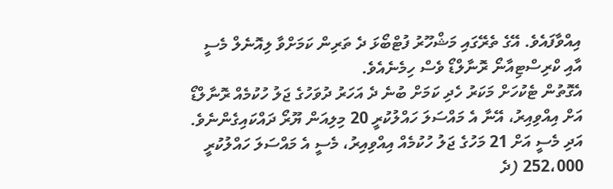އިއްވާފައެވެ. އޭގެ ތެރޭގައި މަޝްހޫރު ފުޓްބޯޅަ ދެ ތަރިން ކަމަށްވާ ލިއޮނެލް މެސީ އާއި ކްރިސްޓިއާނޯ ރޮނާލްޑޯ ވެސް ހިމެނެއެވެ.
އެގޮތުން ޓެކުހަށް މަކަރު ހެދި ކަމަށް ބުނެ ދެ އަހަރު ދުވަހުގެ ޖަލު ހުކުމެއް ރޮނާލްޑޯ އަށް އިއްވިއިރު، އޭނާ އެ މައްސަލަ ހައްލުކުރީ 20 މިލިއަން ޔޫރޯ ދައްކައިގެންނެވެ. އަދި މެސީ އަށް 21 މަހުގެ ޖަލު ހުކުމެއް އިއްވިއިރު، މެސީ އެ މައްސަލަ ހައްލުކުރީ 252،000 (ދެ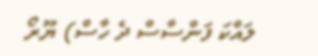ލައްކަ ފަންސާސް ދެ ހާސް) ޔޫރޯ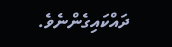ދައްކައިގެންނެވެ.